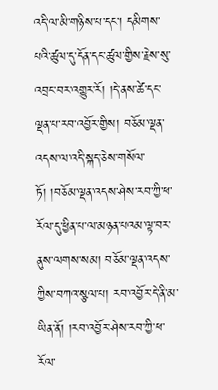འདི་ལ་མི་གཉིས་པ་དང་། དམིགས་པའི་ཚུལ་དུ་དོན་དང་ཚུལ་གྱིས་རྗེས་སུ་འབྲང་བར་འགྱུར་རོ། །དེ་ནས་ཚེ་དང་ལྡན་པ་རབ་འབྱོར་གྱིས། བཅོམ་ལྡན་འདས་ལ་འདི་སྐད་ཅེས་གསོལ་ཏོ། །བཅོམ་ལྡན་འདས་ཤེས་རབ་ཀྱི་ཕ་རོལ་དུ་ཕྱིན་པ་ལ་མཉན་པའམ་ལྟ་བར་ནུས་ལགས་སམ། བཅོམ་ལྡན་འདས་ཀྱིས་བཀའ་སྩལ་པ། རབ་འབྱོར་དེ་ནི་མ་ཡིན་ནོ། །རབ་འབྱོར་ཤེས་རབ་ཀྱི་ཕ་རོལ་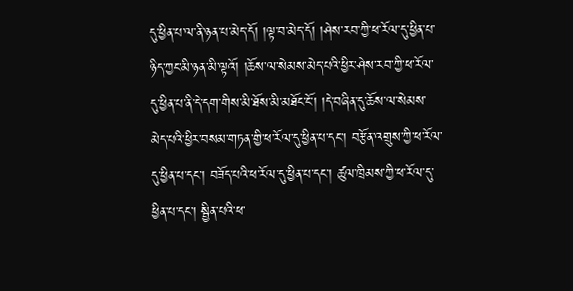དུ་ཕྱིན་པ་ལ་ནི་ཉན་པ་མེད་དོ། །ལྟ་བ་མེད་དོ། །ཤེས་རབ་ཀྱི་ཕ་རོལ་དུ་ཕྱིན་པ་ཉིད་ཀྱང་མི་ཉན་མི་ལྟའོ། །ཆོས་ལ་སེམས་མེད་པའི་ཕྱིར་ཤེས་རབ་ཀྱི་ཕ་རོལ་དུ་ཕྱིན་པ་ནི་དེ་དག་གིས་མི་ཐོས་མི་མཐོང་ངོ་། །དེ་བཞིན་དུ་ཆོས་ལ་སེམས་མེད་པའི་ཕྱིར་བསམ་གཏན་གྱི་ཕ་རོལ་དུ་ཕྱིན་པ་དང་། བརྩོན་འགྲུས་ཀྱི་ཕ་རོལ་དུ་ཕྱིན་པ་དང་། བཟོད་པའི་ཕ་རོལ་དུ་ཕྱིན་པ་དང་། ཚུལ་ཁྲིམས་ཀྱི་ཕ་རོལ་དུ་ཕྱིན་པ་དང་། སྦྱིན་པའི་ཕ་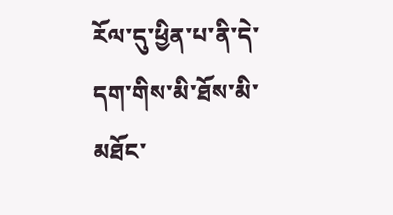རོལ་དུ་ཕྱིན་པ་ནི་དེ་དག་གིས་མི་ཐོས་མི་མཐོང་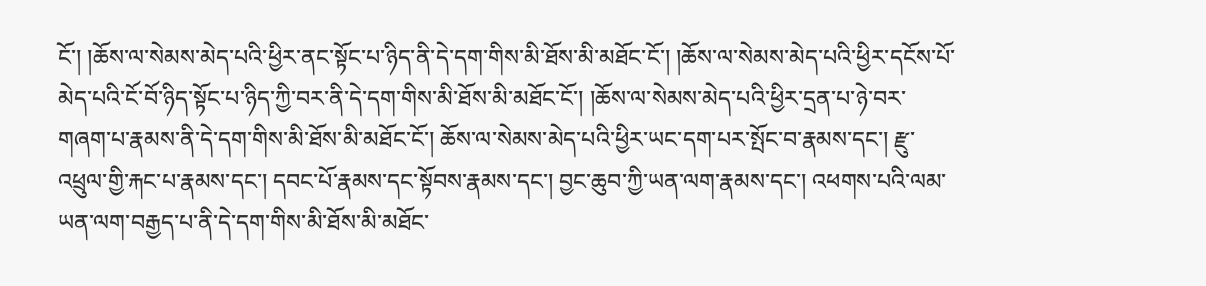ངོ་། །ཆོས་ལ་སེམས་མེད་པའི་ཕྱིར་ནང་སྟོང་པ་ཉིད་ནི་དེ་དག་གིས་མི་ཐོས་མི་མཐོང་ངོ་། །ཆོས་ལ་སེམས་མེད་པའི་ཕྱིར་དངོས་པོ་མེད་པའི་ངོ་བོ་ཉིད་སྟོང་པ་ཉིད་ཀྱི་བར་ནི་དེ་དག་གིས་མི་ཐོས་མི་མཐོང་ངོ་། །ཆོས་ལ་སེམས་མེད་པའི་ཕྱིར་དྲན་པ་ཉེ་བར་གཞག་པ་རྣམས་ནི་དེ་དག་གིས་མི་ཐོས་མི་མཐོང་ངོ་། ཆོས་ལ་སེམས་མེད་པའི་ཕྱིར་ཡང་དག་པར་སྤོང་བ་རྣམས་དང་། རྫུ་འཕྲུལ་གྱི་རྐང་པ་རྣམས་དང་། དབང་པོ་རྣམས་དང་སྟོབས་རྣམས་དང་། བྱང་ཆུབ་ཀྱི་ཡན་ལག་རྣམས་དང་། འཕགས་པའི་ལམ་ཡན་ལག་བརྒྱད་པ་ནི་དེ་དག་གིས་མི་ཐོས་མི་མཐོང་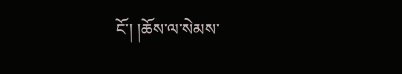ངོ་། །ཆོས་ལ་སེམས་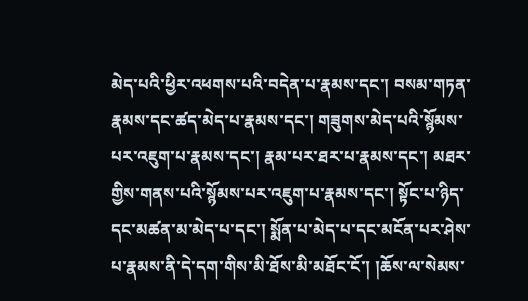མེད་པའི་ཕྱིར་འཕགས་པའི་བདེན་པ་རྣམས་དང་། བསམ་གཏན་རྣམས་དང་ཚད་མེད་པ་རྣམས་དང་། གཟུགས་མེད་པའི་སྙོམས་པར་འཇུག་པ་རྣམས་དང་། རྣམ་པར་ཐར་པ་རྣམས་དང་། མཐར་གྱིས་གནས་པའི་སྙོམས་པར་འཇུག་པ་རྣམས་དང་། སྟོང་པ་ཉིད་དང་མཚན་མ་མེད་པ་དང་། སྨོན་པ་མེད་པ་དང་མངོན་པར་ཤེས་པ་རྣམས་ནི་དེ་དག་གིས་མི་ཐོས་མི་མཐོང་ངོ་། །ཆོས་ལ་སེམས་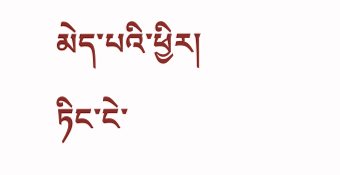མེད་པའི་ཕྱིར། ཏིང་ངེ་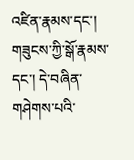འཛིན་རྣམས་དང་། གཟུངས་ཀྱི་སྒོ་རྣམས་དང་། དེ་བཞིན་གཤེགས་པའི་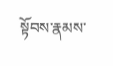སྟོབས་རྣམས་